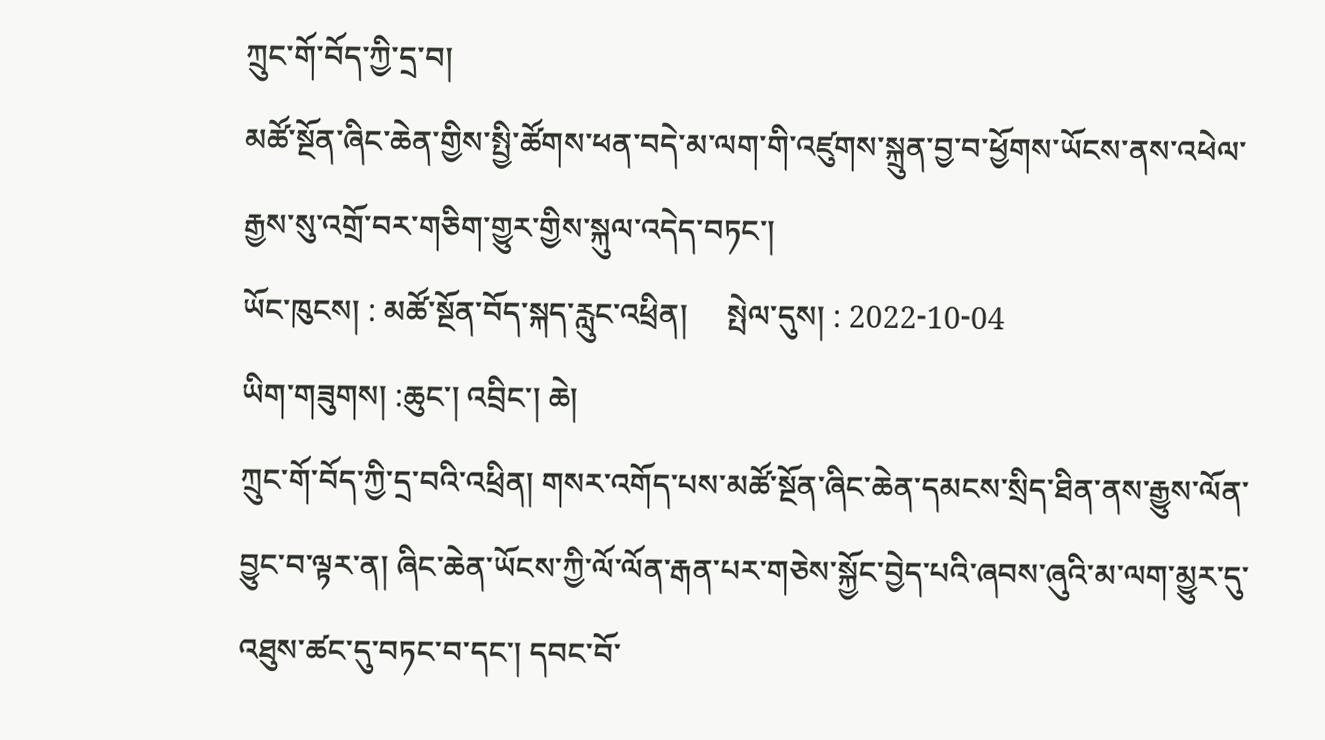ཀྲུང་གོ་བོད་ཀྱི་དྲ་བ།
མཚོ་སྔོན་ཞིང་ཆེན་གྱིས་སྤྱི་ཚོགས་ཕན་བདེ་མ་ལག་གི་འཛུགས་སྐྲུན་བྱ་བ་ཕྱོགས་ཡོངས་ནས་འཕེལ་རྒྱས་སུ་འགྲོ་བར་གཅིག་གྱུར་གྱིས་སྐུལ་འདེད་བཏང་།
ཡོང་ཁུངས། : མཚོ་སྔོན་བོད་སྐད་རླུང་འཕྲིན།     སྤེལ་དུས། : 2022-10-04
ཡིག་གཟུགས། :ཆུང་། འབྲིང་། ཆེ།
ཀྲུང་གོ་བོད་ཀྱི་དྲ་བའི་འཕྲིན། གསར་འགོད་པས་མཚོ་སྔོན་ཞིང་ཆེན་དམངས་སྲིད་ཐིན་ནས་རྒྱུས་ལོན་བྱུང་བ་ལྟར་ན། ཞིང་ཆེན་ཡོངས་ཀྱི་ལོ་ལོན་རྒན་པར་གཅེས་སྐྱོང་བྱེད་པའི་ཞབས་ཞུའི་མ་ལག་མྱུར་དུ་འཐུས་ཚང་དུ་བཏང་བ་དང་། དབང་བོ་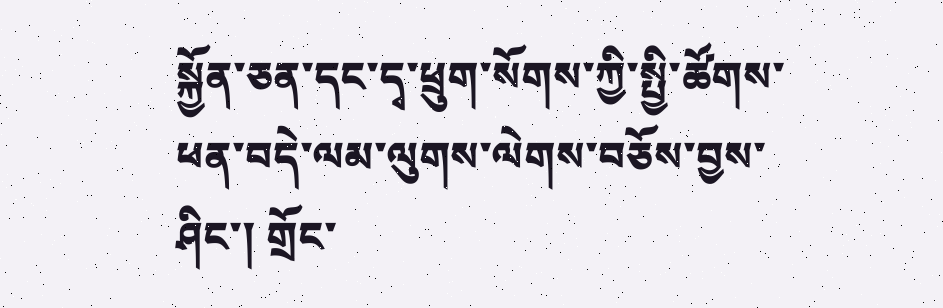སྐྱོན་ཅན་དང་དྭ་ཕྲུག་སོགས་ཀྱི་སྤྱི་ཚོགས་ཕན་བདེ་ལམ་ལུགས་ལེགས་བཅོས་བྱས་ཤིང་། གྲོང་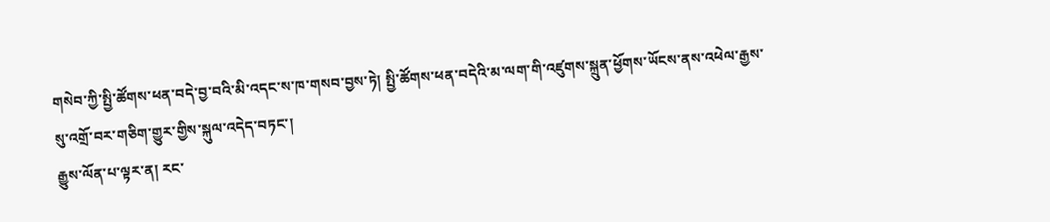གསེབ་ཀྱི་སྤྱི་ཚོགས་ཕན་བདེ་བྱ་བའི་མི་འདང་ས་ཁ་གསབ་བྱས་ཏེ། སྤྱི་ཚོགས་ཕན་བདེའི་མ་ལག་གི་འཛུགས་སྐྲུན་ཕྱོགས་ཡོངས་ནས་འཕེལ་རྒྱས་སུ་འགྲོ་བར་གཅིག་གྱུར་གྱིས་སྐུལ་འདེད་བཏང་།
རྒྱུས་ལོན་པ་ལྟར་ན། རང་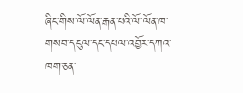ཞིང་གིས་ལོ་ལོན་རྒན་པའི་ལོ་ལོན་ཁ་གསབ་དངུལ་དང་དཔལ་འབྱོར་དཀའ་ཁག་ཅན་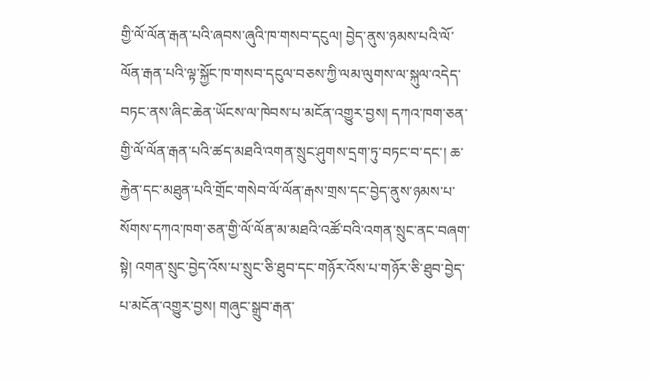གྱི་ལོ་ལོན་རྒན་པའི་ཞབས་ཞུའི་ཁ་གསབ་དངུལ། བྱེད་ནུས་ཉམས་པའི་ལོ་ལོན་རྒན་པའི་ལྟ་སྐྱོང་ཁ་གསབ་དངུལ་བཅས་ཀྱི་ལམ་ལུགས་ལ་སྐུལ་འདེད་བཏང་ནས་ཞིང་ཆེན་ཡོངས་ལ་ཁེབས་པ་མངོན་འགྱུར་བྱས། དཀའ་ཁག་ཅན་གྱི་ལོ་ལོན་རྒན་པའི་ཚད་མཐའི་འགན་སྲུང་ཤུགས་དྲག་ཏུ་བཏང་བ་དང་། ཆ་རྐྱེན་དང་མཐུན་པའི་གྲོང་གསེབ་ལོ་ལོན་རྒས་གྲས་དང་བྱེད་ནུས་ཉམས་པ་སོགས་དཀའ་ཁག་ཅན་གྱི་ལོ་ལོན་མ་མཐའི་འཚོ་བའི་འགན་སྲུང་ནང་བཞག་སྟེ། འགན་སྲུང་བྱེད་འོས་པ་སྲུང་ཅི་ཐུབ་དང་གཉོར་འོས་པ་གཉོར་ཅི་ཐུབ་བྱེད་པ་མངོན་འགྱུར་བྱས། གཞུང་སྒྲུབ་རྒན་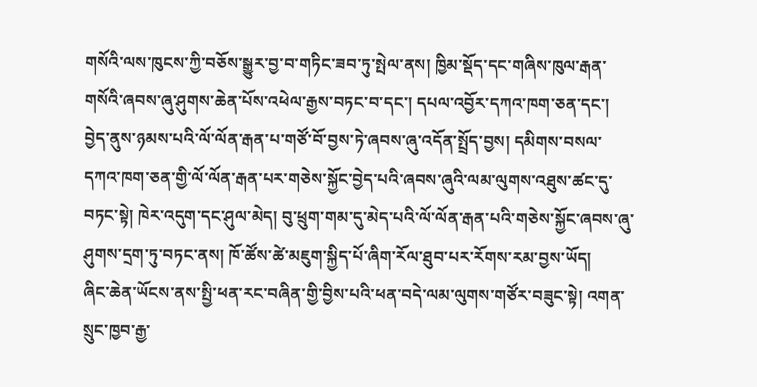གསོའི་ལས་ཁུངས་ཀྱི་བཅོས་སྒྱུར་བྱ་བ་གཏིང་ཟབ་ཏུ་སྤེལ་ནས། ཁྱིམ་སྡོད་དང་གཞིས་ཁུལ་རྒན་གསོའི་ཞབས་ཞུ་ཤུགས་ཆེན་པོས་འཕེལ་རྒྱས་བཏང་བ་དང་། དཔལ་འབྱོར་དཀའ་ཁག་ཅན་དང་། བྱེད་ནུས་ཉམས་པའི་ལོ་ལོན་རྒན་པ་གཙོ་བོ་བྱས་ཏེ་ཞབས་ཞུ་འདོན་སྤྲོད་བྱས། དམིགས་བསལ་དཀའ་ཁག་ཅན་གྱི་ལོ་ལོན་རྒན་པར་གཅེས་སྐྱོང་བྱེད་པའི་ཞབས་ཞུའི་ལམ་ལུགས་འཐུས་ཚང་དུ་བཏང་སྟེ། ཁེར་འདུག་དང་ཤུལ་མེད། བུ་ཕྲུག་གམ་དུ་མེད་པའི་ལོ་ལོན་རྒན་པའི་གཅེས་སྐྱོང་ཞབས་ཞུ་ཤུགས་དྲག་ཏུ་བཏང་ནས། ཁོ་ཚོས་ཚེ་མཇུག་སྐྱིད་པོ་ཞིག་རོལ་ཐུབ་པར་རོགས་རམ་བྱས་ཡོད།
ཞིང་ཆེན་ཡོངས་ནས་སྤྱི་ཕན་རང་བཞིན་གྱི་བྱིས་པའི་ཕན་བདེ་ལམ་ལུགས་གཙོར་བཟུང་སྟེ། འགན་སྲུང་ཁྱབ་རྒྱ་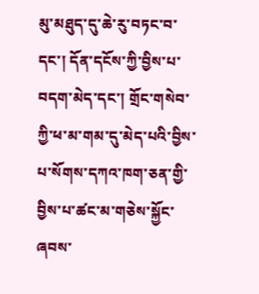མུ་མཐུད་དུ་ཆེ་རུ་བཏང་བ་དང་། དོན་དངོས་ཀྱི་བྱིས་པ་བདག་མེད་དང་། གྲོང་གསེབ་ཀྱི་ཕ་མ་གམ་དུ་མེད་པའི་བྱིས་པ་སོགས་དཀའ་ཁག་ཅན་གྱི་བྱིས་པ་ཚང་མ་གཅེས་སྐྱོང་ཞབས་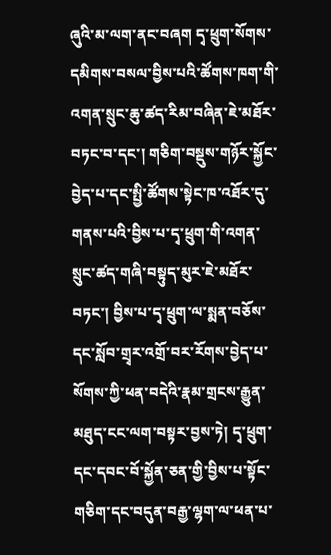ཞུའི་མ་ལག་ནང་བཞག དྭ་ཕྲུག་སོགས་དམིགས་བསལ་བྱིས་པའི་ཚོགས་ཁག་གི་འགན་སྲུང་ཆུ་ཚད་རིམ་བཞིན་ཇེ་མཐོར་བཏང་བ་དང་། གཅིག་བསྡུས་གཉོར་སྐྱོང་བྱེད་པ་དང་སྤྱི་ཚོགས་སྟེང་ཁ་འཐོར་དུ་གནས་པའི་བྱིས་པ་དྭ་ཕྲུག་གི་འགན་སྲུང་ཚད་གཞི་བསྟུད་མུར་ཇེ་མཐོར་བཏང་། བྱིས་པ་དྭ་ཕྲུག་ལ་སྨན་བཅོས་དང་སློབ་གྲྭར་འགྲོ་བར་རོགས་བྱེད་པ་སོགས་ཀྱི་ཕན་བདེའི་རྣམ་གྲངས་རྒྱུན་མཐུད་ངང་ལག་བསྟར་བྱས་ཏེ། དྭ་ཕྲུག་དང་དབང་བོ་སྐྱོན་ཅན་གྱི་བྱིས་པ་སྟོང་གཅིག་དང་བདུན་བརྒྱ་ལྷག་ལ་ཕན་པ་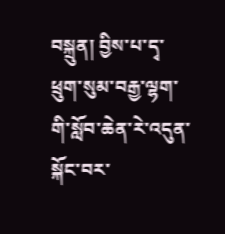བསྐྲུན། བྱིས་པ་དྭ་ཕྲུག་སུམ་བརྒྱ་ལྷག་གི་སློབ་ཆེན་རེ་འདུན་སྐོང་བར་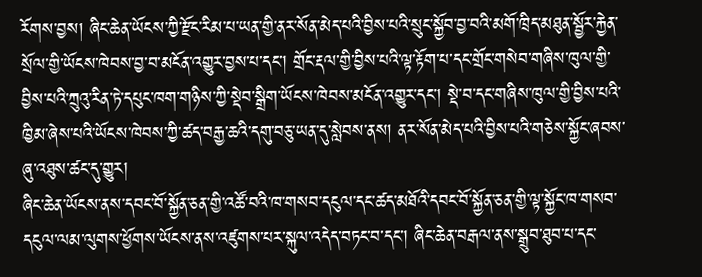རོགས་བྱས། ཞིང་ཆེན་ཡོངས་ཀྱི་རྫོང་རིམ་པ་ཡན་གྱི་ནར་སོན་མེད་པའི་བྱིས་པའི་སྲུང་སྐྱོབ་བྱ་བའི་མགོ་ཁྲིད་མཐུན་སྦྱོར་རྐྱེན་སྲོལ་གྱི་ཡོངས་ཁེབས་བྱ་བ་མངོན་འགྱུར་བྱས་པ་དང་། གྲོང་རྡལ་གྱི་བྱིས་པའི་ལྟ་རྟོག་པ་དང་གྲོང་གསེབ་གཞིས་ཁུལ་གྱི་བྱིས་པའི་ཀྲུའུ་རིན་ཏེ་དཔུང་ཁག་གཉིས་ཀྱི་སྡེབ་སྒྲིག་ཡོངས་ཁེབས་མངོན་འགྱུར་དང་། སྡེ་བ་དང་གཞིས་ཁུལ་གྱི་བྱིས་པའི་ཁྱིམ་ཞེས་པའི་ཡོངས་ཁེབས་ཀྱི་ཚད་བརྒྱ་ཆའི་དགུ་བཅུ་ཡན་དུ་སླེབས་ནས། ནར་སོན་མེད་པའི་བྱིས་པའི་གཅེས་སྐྱོང་ཞབས་ཞུ་འཐུས་ཚང་དུ་གྱུར།
ཞིང་ཆེན་ཡོངས་ནས་དབང་བོ་སྐྱོན་ཅན་གྱི་འཚོ་བའི་ཁ་གསབ་དངུལ་དང་ཚད་མཐོའི་དབང་བོ་སྐྱོན་ཅན་གྱི་ལྟ་སྐྱོང་ཁ་གསབ་དངུལ་ལམ་ལུགས་ཕྱོགས་ཡོངས་ནས་འཛུགས་པར་སྐུལ་འདེད་བཏང་བ་དང་། ཞིང་ཆེན་བརྒལ་ནས་སྒྲུབ་ཐུབ་པ་དང་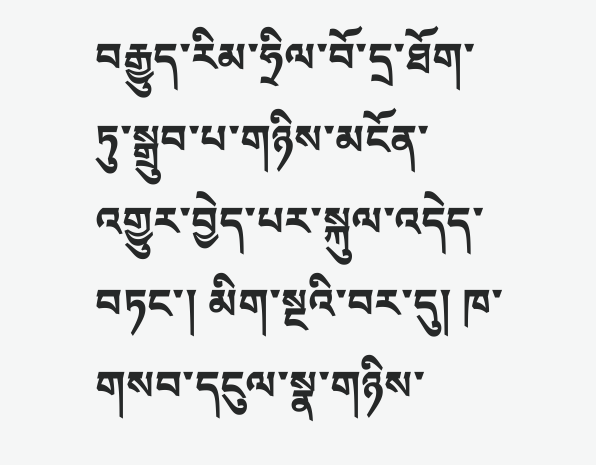བརྒྱུད་རིམ་ཧྲིལ་བོ་དྲ་ཐོག་ཏུ་སྒྲུབ་པ་གཉིས་མངོན་འགྱུར་བྱེད་པར་སྐུལ་འདེད་བཏང་། མིག་སྔའི་བར་དུ། ཁ་གསབ་དངུལ་སྣ་གཉིས་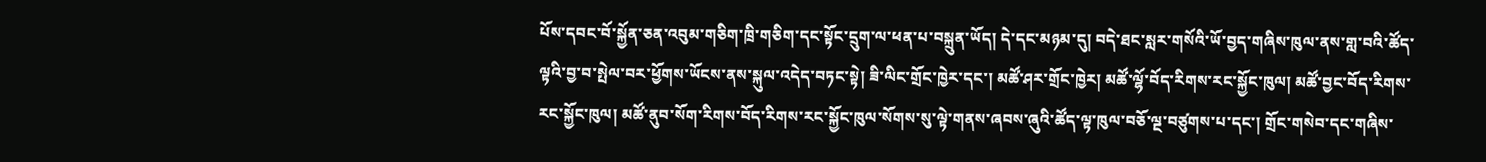པོས་དབང་བོ་སྐྱོན་ཅན་འབུམ་གཅིག་ཁྲི་གཅིག་དང་སྟོང་དྲུག་ལ་ཕན་པ་བསྐྲུན་ཡོད། དེ་དང་མཉམ་དུ། བདེ་ཐང་སླར་གསོའི་ཡོ་བྱད་གཞིས་ཁུལ་ནས་གླ་བའི་ཚོད་ལྟའི་བྱ་བ་སྤེལ་བར་ཕྱོགས་ཡོངས་ནས་སྐུལ་འདེད་བཏང་སྟེ། ཟི་ལིང་གྲོང་ཁྱེར་དང་། མཚོ་ཤར་གྲོང་ཁྱེར། མཚོ་ལྷོ་བོད་རིགས་རང་སྐྱོང་ཁུལ། མཚོ་བྱང་བོད་རིགས་རང་སྐྱོང་ཁུལ། མཚོ་ནུབ་སོག་རིགས་བོད་རིགས་རང་སྐྱོང་ཁུལ་སོགས་སུ་ལྟེ་གནས་ཞབས་ཞུའི་ཚོད་ལྟ་ཁུལ་བཅོ་ལྔ་བཙུགས་པ་དང་། གྲོང་གསེབ་དང་གཞིས་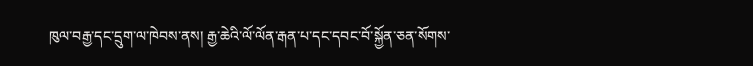ཁུལ་བརྒྱ་དང་དྲུག་ལ་ཁེབས་ནས། རྒྱ་ཆེའི་ལོ་ལོན་རྒན་པ་དང་དབང་བོ་སྐྱོན་ཅན་སོགས་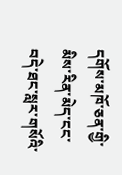དགོས་མཁོ་ཅན་གྱི་མིས་རིན་མེད་ངང་བདེ་ཐང་སླར་གསོའི་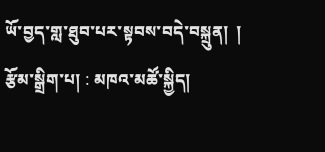ཡོ་བྱད་གླ་ཐུབ་པར་སྟབས་བདེ་བསྐྲུན།  །
རྩོམ་སྒྲིག་པ། : མཁའ་མཚོ་སྐྱིད།